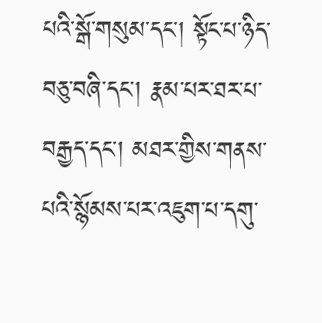པའི་སྒོ་གསུམ་དང་། སྟོང་པ་ཉིད་བཅུ་བཞི་དང་། རྣམ་པར་ཐར་པ་བརྒྱད་དང་། མཐར་གྱིས་གནས་པའི་སྙོམས་པར་འཇུག་པ་དགུ་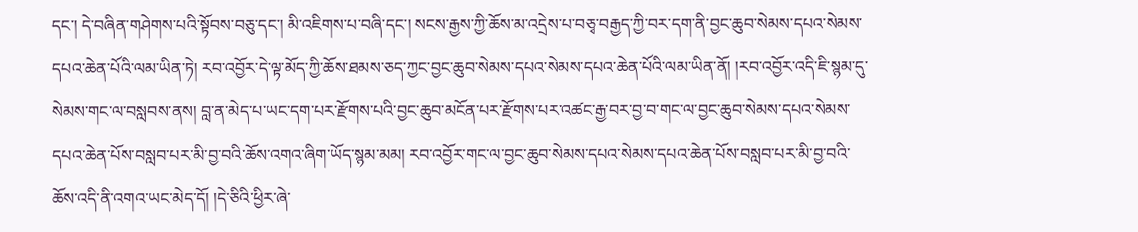དང་། དེ་བཞིན་གཤེགས་པའི་སྟོབས་བཅུ་དང་། མི་འཇིགས་པ་བཞི་དང་། སངས་རྒྱས་ཀྱི་ཆོས་མ་འདྲེས་པ་བཅྭ་བརྒྱད་ཀྱི་བར་དག་ནི་བྱང་ཆུབ་སེམས་དཔའ་སེམས་དཔའ་ཆེན་པོའི་ལམ་ཡིན་ཏེ། རབ་འབྱོར་དེ་ལྟ་མོད་ཀྱི་ཆོས་ཐམས་ཅད་ཀྱང་བྱང་ཆུབ་སེམས་དཔའ་སེམས་དཔའ་ཆེན་པོའི་ལམ་ཡིན་ནོ། །རབ་འབྱོར་འདི་ཇི་སྙམ་དུ་སེམས་གང་ལ་བསླབས་ནས། བླ་ན་མེད་པ་ཡང་དག་པར་རྫོགས་པའི་བྱང་ཆུབ་མངོན་པར་རྫོགས་པར་འཚང་རྒྱ་བར་བྱ་བ་གང་ལ་བྱང་ཆུབ་སེམས་དཔའ་སེམས་དཔའ་ཆེན་པོས་བསླབ་པར་མི་བྱ་བའི་ཆོས་འགའ་ཞིག་ཡོད་སྙམ་མམ། རབ་འབྱོར་གང་ལ་བྱང་ཆུབ་སེམས་དཔའ་སེམས་དཔའ་ཆེན་པོས་བསླབ་པར་མི་བྱ་བའི་ཆོས་འདི་ནི་འགའ་ཡང་མེད་དོ། །དེ་ཅིའི་ཕྱིར་ཞེ་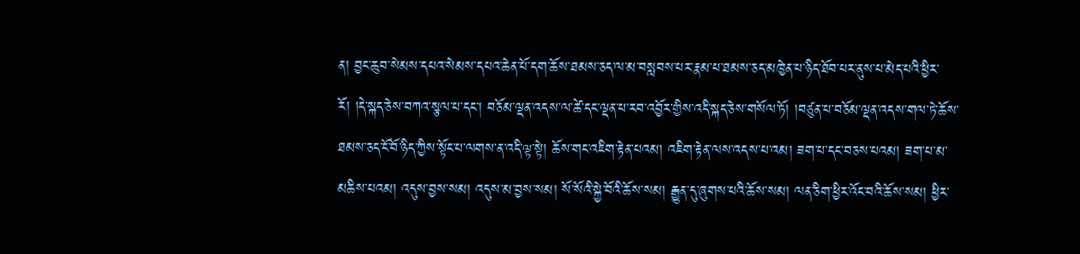ན། བྱང་ཆུབ་སེམས་དཔའ་སེམས་དཔའ་ཆེན་པོ་དག་ཆོས་ཐམས་ཅད་ལ་མ་བསླབས་པར་རྣམ་པ་ཐམས་ཅད་མཁྱེན་པ་ཉིད་ཐོབ་པར་ནུས་པ་མེད་པའི་ཕྱིར་རོ། །དེ་སྐད་ཅེས་བཀའ་སྩལ་པ་དང་། བཅོམ་ལྡན་འདས་ལ་ཚེ་དང་ལྡན་པ་རབ་འབྱོར་གྱིས་འདི་སྐད་ཅེས་གསོལ་ཏོ། །བཙུན་པ་བཅོམ་ལྡན་འདས་གལ་ཏེ་ཆོས་ཐམས་ཅད་ངོ་བོ་ཉིད་ཀྱིས་སྟོང་པ་ལགས་ན་འདི་ལྟ་སྟེ། ཆོས་གང་འཇིག་རྟེན་པའམ། འཇིག་རྟེན་ལས་འདས་པ་འམ། ཟག་པ་དང་བཅས་པའམ། ཟག་པ་མ་མཆིས་པའམ། འདུས་བྱས་སམ། འདུས་མ་བྱས་སམ། སོ་སོའི་སྐྱེ་བོའི་ཆོས་སམ། རྒྱུན་དུ་ཞུགས་པའི་ཆོས་སམ། ལན་ཅིག་ཕྱིར་འོང་བའི་ཆོས་སམ། ཕྱིར་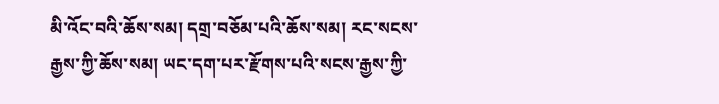མི་འོང་བའི་ཆོས་སམ། དགྲ་བཅོམ་པའི་ཆོས་སམ། རང་སངས་རྒྱས་ཀྱི་ཆོས་སམ། ཡང་དག་པར་རྫོགས་པའི་སངས་རྒྱས་ཀྱི་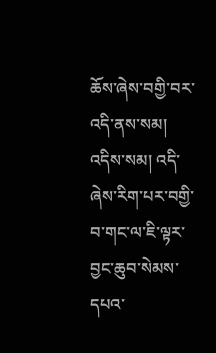ཆོས་ཞེས་བགྱི་བར་འདི་ནས་སམ། འདིས་སམ། འདི་ཞེས་རིག་པར་བགྱི་བ་གང་ལ་ཇི་ལྟར་བྱང་ཆུབ་སེམས་དཔའ་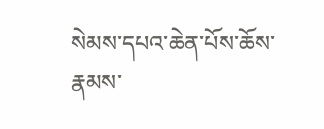སེམས་དཔའ་ཆེན་པོས་ཆོས་རྣམས་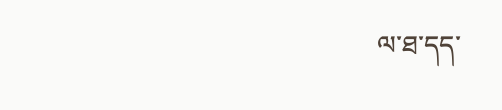ལ་ཐ་དད་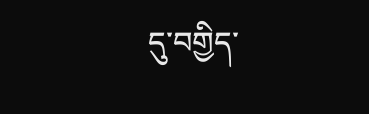དུ་བགྱིད་